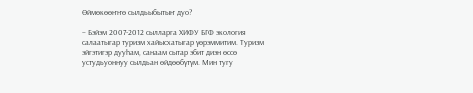Өймөкөөҥҥө сылдьыбытыҥ дуо?

– Бэйэм 2007-2012 cылларга ХИФУ БГФ экология салаатыгар туризм хайысхатыгар үөрэммитим. Туризм эйгэтигэр дууһам, санаам сытар эбит диэн өссө устудьуоннуу сылдьан өйдөөбүтүм. Мин тугу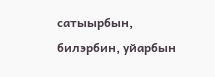сатыырбын, билэрбин, уйарбын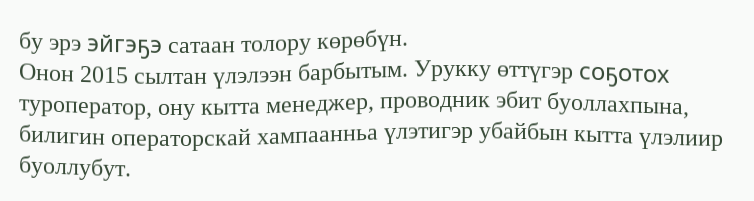бу эрэ эйгэҕэ сатаан толору көрөбүн.
Онон 2015 сылтан үлэлээн барбытым. Урукку өттүгэр соҕотох туроператор, ону кытта менеджер, проводник эбит буоллахпына, билигин операторскай хампаанньа үлэтигэр убайбын кытта үлэлиир буоллубут.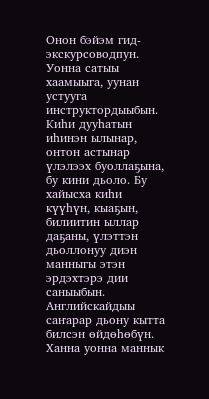Онон бэйэм гид-экскурсоводпун. Уонна сатыы хаамыыга, уунан устууга инструктордыыбын.
Киһи дууһатын иһинэн ылынар, онтон астынар үлэлээх буоллаҕына, бу кини дьоло. Бу хайысха киһи күүһүн, кыаҕын, билиитин ыллар даҕаны, үлэттэн дьоллонуу диэн манныгы этэн эрдэхтэрэ дии саныыбын. Английскайдыы саҥарар дьону кытта билсэн өйдөһөбүн. Ханна уонна маннык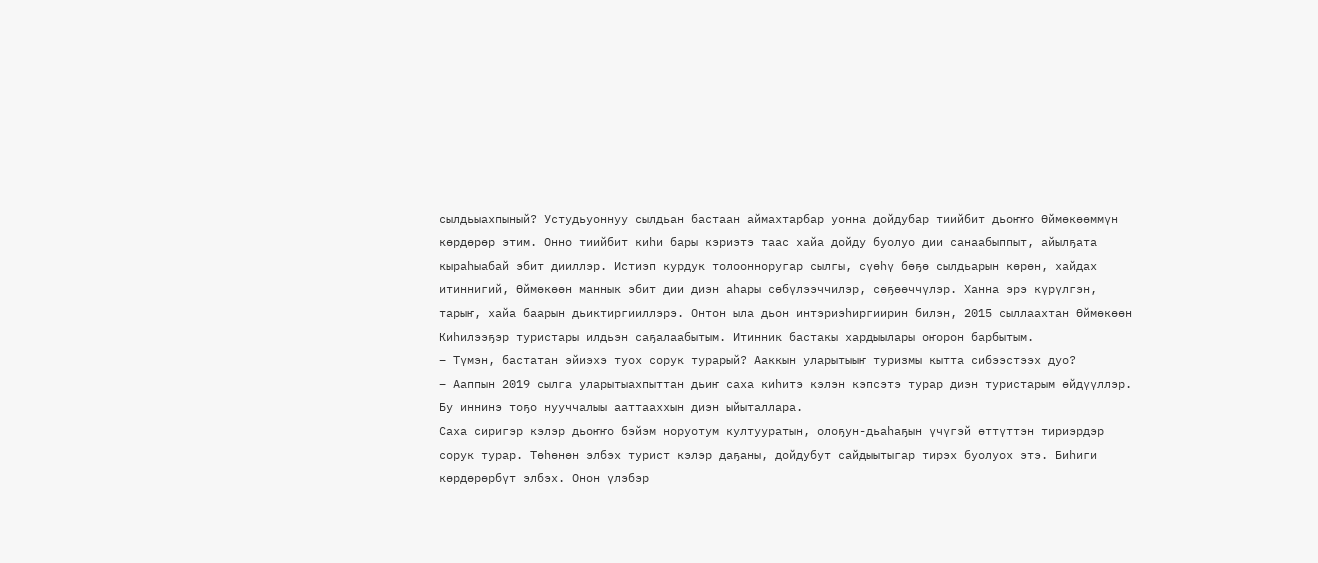сылдьыахпыный? Устудьуоннуу сылдьан бастаан аймахтарбар уонна дойдубар тиийбит дьоҥҥо Өймөкөөммүн көрдөрөр этим. Онно тиийбит киһи бары кэриэтэ таас хайа дойду буолуо дии санаабыппыт, айылҕата кыраһыабай эбит дииллэр. Истиэп курдук толоонноругар сылгы, сүөһү бөҕө сылдьарын көрөн, хайдах итиннигий, Өймөкөөн маннык эбит дии диэн аһары сөбүлээччилэр, сөҕөөччүлэр. Ханна эрэ күрүлгэн, тарыҥ, хайа баарын дьиктиргииллэрэ. Онтон ыла дьон интэриэһиргиирин билэн, 2015 сыллаахтан Өймөкөөн Киһилээҕэр туристары илдьэн саҕалаабытым. Итинник бастакы хардыылары оҥорон барбытым.
– Түмэн, бастатан эйиэхэ туох сорук турарый? Ааккын уларытыыҥ туризмы кытта сибээстээх дуо?
– Ааппын 2019 сылга уларытыахпыттан дьиҥ саха киһитэ кэлэн кэпсэтэ турар диэн туристарым өйдүүллэр. Бу иннинэ тоҕо нууччалыы ааттааххын диэн ыйыталлара.
Саха сиригэр кэлэр дьоҥҥо бэйэм норуотум култууратын, олоҕун-дьаһаҕын үчүгэй өттүттэн тириэрдэр сорук турар. Төһөнөн элбэх турист кэлэр даҕаны, дойдубут сайдыытыгар тирэх буолуох этэ. Биһиги көрдөрөрбүт элбэх. Онон үлэбэр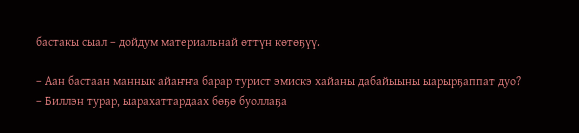бастакы сыал – дойдум материальнай өттүн көтөҕүү.

– Аан бастаан маннык айаҥҥа барар турист эмискэ хайаны дабайыыны ыарырҕаппат дуо?
– Биллэн турар, ыарахаттардаах бөҕө буоллаҕа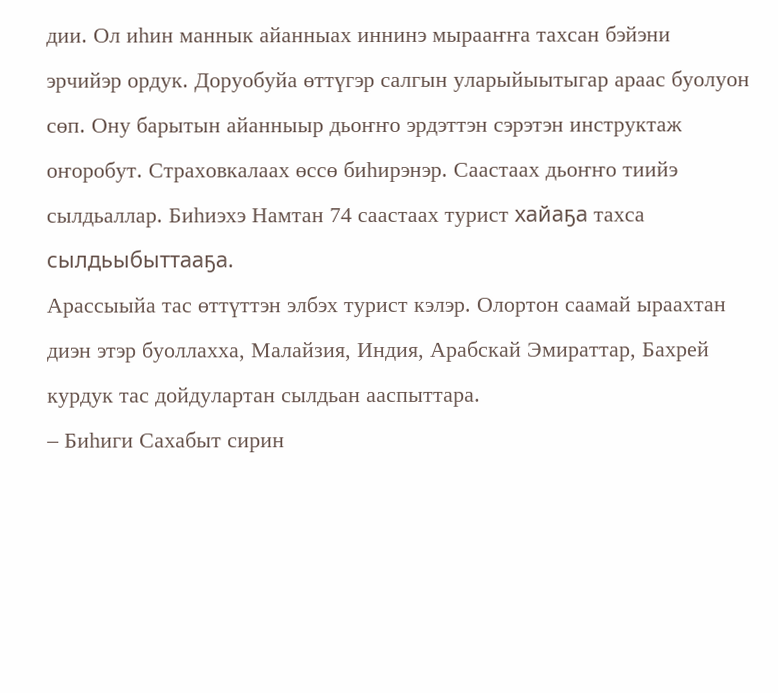дии. Ол иһин маннык айанныах иннинэ мырааҥҥа тахсан бэйэни эрчийэр ордук. Доруобуйа өттүгэр салгын уларыйыытыгар араас буолуон сөп. Ону барытын айанныыр дьоҥҥо эрдэттэн сэрэтэн инструктаж оҥоробут. Страховкалаах өссө биһирэнэр. Саастаах дьоҥҥо тиийэ сылдьаллар. Биһиэхэ Намтан 74 саастаах турист хайаҕа тахса сылдьыбыттааҕа.
Арассыыйа тас өттүттэн элбэх турист кэлэр. Олортон саамай ыраахтан диэн этэр буоллахха, Малайзия, Индия, Арабскай Эмираттар, Бахрей курдук тас дойдулартан сылдьан ааспыттара.
– Биһиги Сахабыт сирин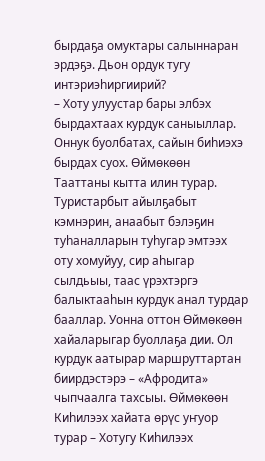бырдаҕа омуктары салыннаран эрдэҕэ. Дьон ордук тугу интэриэһиргиирий?
– Хоту улуустар бары элбэх бырдахтаах курдук саныыллар. Оннук буолбатах, сайын биһиэхэ бырдах суох. Өймөкөөн Тааттаны кытта илин турар.
Туристарбыт айылҕабыт кэмнэрин, анаабыт бэлэҕин туһаналларын туһугар эмтээх оту хомуйуу, сир аһыгар сылдьыы, таас үрэхтэргэ балыктааһын курдук анал турдар бааллар. Уонна оттон Өймөкөөн хайаларыгар буоллаҕа дии. Ол курдук аатырар маршруттартан биирдэстэрэ – «Афродита» чыпчаалга тахсыы. Өймөкөөн Киһилээх хайата өрүс уҥуор турар – Хотугу Киһилээх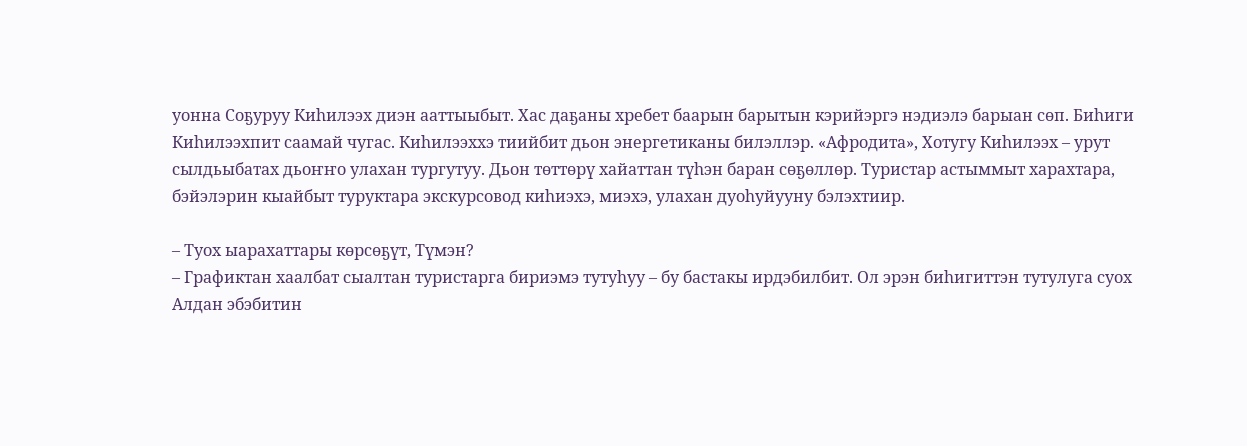уонна Соҕуруу Киһилээх диэн ааттыыбыт. Хас даҕаны хребет баарын барытын кэрийэргэ нэдиэлэ барыан сөп. Биһиги Киһилээхпит саамай чугас. Киһилээххэ тиийбит дьон энергетиканы билэллэр. «Афродита», Хотугу Киһилээх – урут сылдьыбатах дьоҥҥо улахан тургутуу. Дьон төттөрү хайаттан түһэн баран сөҕөллөр. Туристар астыммыт харахтара, бэйэлэрин кыайбыт туруктара экскурсовод киһиэхэ, миэхэ, улахан дуоһуйууну бэлэхтиир.

– Туох ыарахаттары көрсөҕүт, Түмэн?
– Графиктан хаалбат сыалтан туристарга бириэмэ тутуһуу – бу бастакы ирдэбилбит. Ол эрэн биһигиттэн тутулуга суох Алдан эбэбитин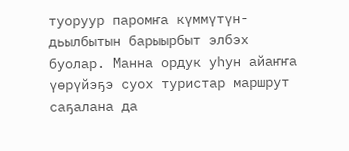туоруур паромҥа күммүтүн-дьылбытын барыырбыт элбэх буолар. Манна ордук уһун айаҥҥа үөрүйэҕэ суох туристар маршрут саҕалана да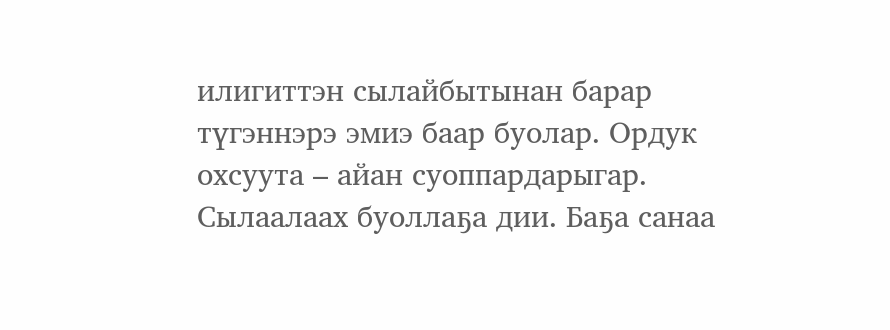илигиттэн сылайбытынан барар түгэннэрэ эмиэ баар буолар. Ордук охсуута – айан суоппардарыгар. Сылаалаах буоллаҕа дии. Баҕа санаа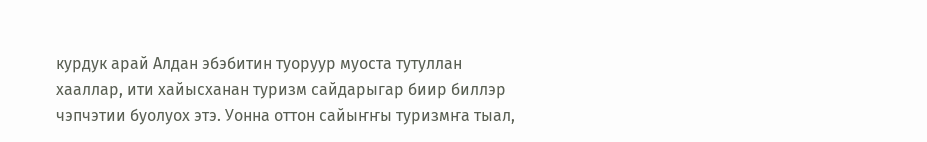курдук арай Алдан эбэбитин туоруур муоста тутуллан хааллар, ити хайысханан туризм сайдарыгар биир биллэр чэпчэтии буолуох этэ. Уонна оттон сайыҥҥы туризмҥа тыал,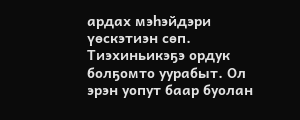ардах мэһэйдэри үөскэтиэн сөп. Тиэхиньикэҕэ ордук болҕомто уурабыт. Ол эрэн уопут баар буолан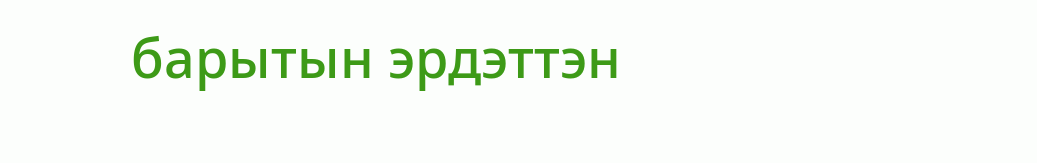барытын эрдэттэн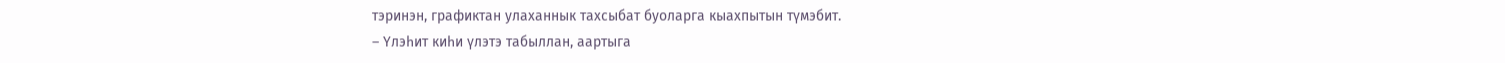тэринэн, графиктан улаханнык тахсыбат буоларга кыахпытын түмэбит.
– Үлэһит киһи үлэтэ табыллан, аартыга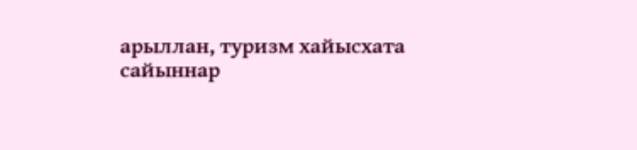арыллан, туризм хайысхата сайыннар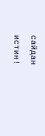сайдан истин!